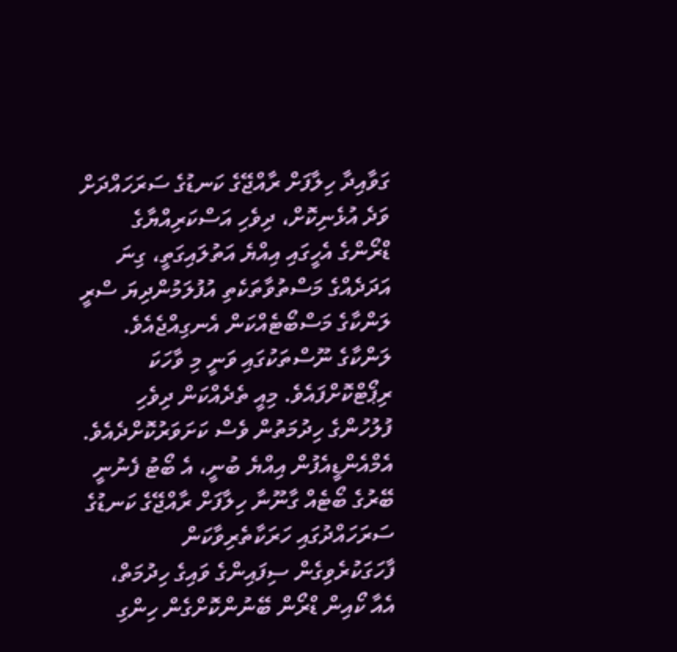ގަވާއިދާ ހިލާފަށް ރާއްޖޭގެ ކަނޑުގެ ސަރަހައްދަށް ވަދެ އުޅެނިކޮށް، ދިވެހި އަސްކަރިއްޔާގެ ޑްރޯންގެ އެހީގައި އިއްޔެ އަތުލައިގަތީ، ގިނަ އަދަދެއްގެ މަސްތުވާތަކެތި އުފުލަމުންދިޔަ ސްރީ ލަންކާގެ މަސްބޯޓެއްކަން އެނގިއްޖެއެވެ.
ލަންކާގެ ނޫސްތަކުގައި ވަނީ މި ވާހަކަ ރިޕޯޓްކޮށްފައެވެ. މިއީ ތެދެއްކަން ދިވެހި ފުލުހުންގެ ހިދުމަތުން ވެސް ކަށަވަރުކޮށްދެއެވެ.
އެމްއެންޑީއެފުން އިއްޔެ ބުނީ، އެ ބޯޓު ފެނުނީ ބޭރުގެ ބޯޓެއް ގާނޫނާ ހިލާފަށް ރާއްޖޭގެ ކަނޑުގެ ސަރަހައްދުގައި ހަރަކާތެރިވާކަން ފާހަގަކުރެވިގެން ސިފައިންގެ ވައިގެ ހިދުމަތް، އެއާ ކޯއިން ޑްރޯން ބޭނުންކޮށްގެން ހިންގި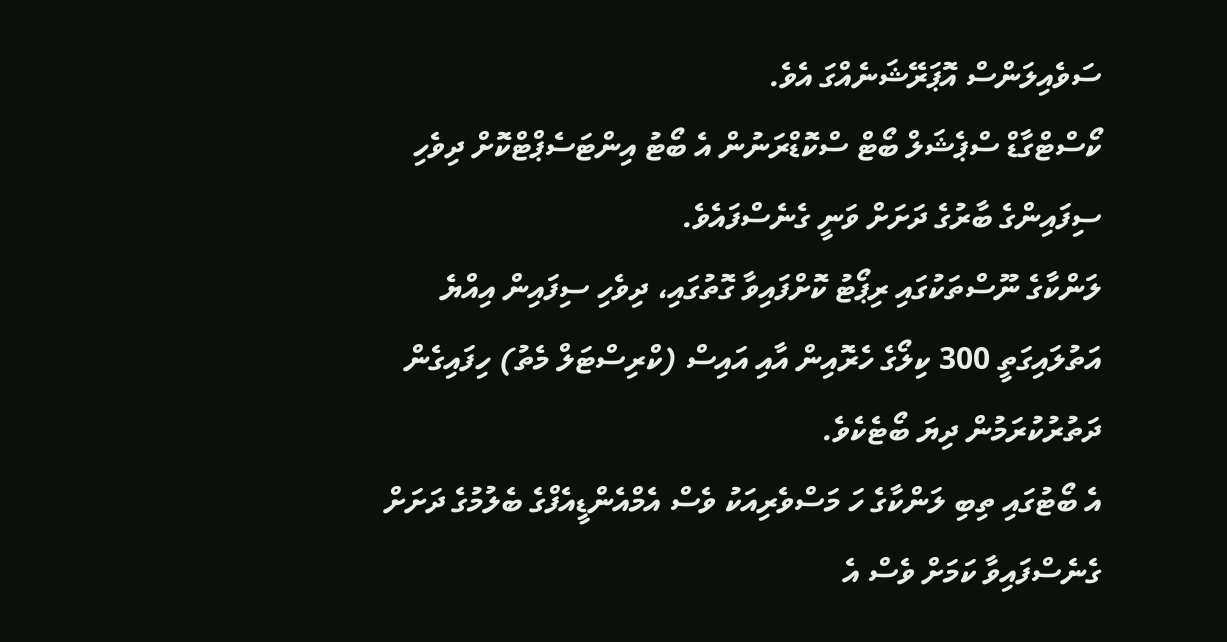ސަވެއިލަންސް އޮޕަރޭޝަނެއްގަ އެވެ.
ކޯސްޓްގާޑް ސްޕެޝަލް ބޯޓް ސްކޮޑްރަނުން އެ ބޯޓު އިންޓަސެޕްޓްކޮށް ދިވެހި ސިފައިންގެ ބާރުގެ ދަށަށް ވަނީ ގެނެސްފައެވެ.
ލަންކާގެ ނޫސްތަކުގައި ރިޕޯޓު ކޮށްފައިވާ ގޮތުގައި، ދިވެހި ސިފައިން އިއްޔެ އަތުލައިގަތީ 300 ކިލޯގެ ހެރޮއިން އާއި އައިސް (ކްރިސްޓަލް މެތު) ހިފައިގެން ދަތުރުކުރަމުން ދިޔަ ބޯޓެކެވެ.
އެ ބޯޓުގައި ތިބި ލަންކާގެ ހަ މަސްވެރިއަކު ވެސް އެމްއެންޑީއެފްގެ ބެލުމުގެ ދަށަށް ގެނެސްފައިވާ ކަމަށް ވެސް އެ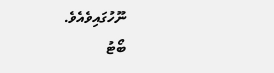ނޫހުގައިވެއެވެ.
ބޯޓު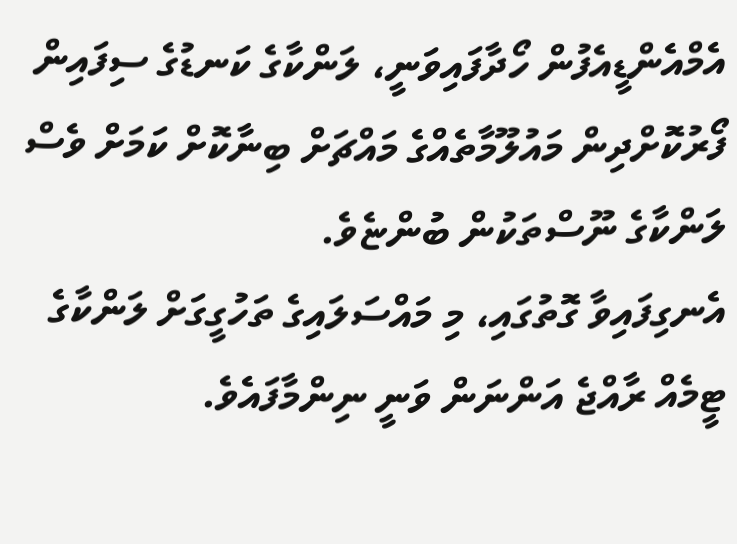އެމްއެންޑީއެފުން ހޯދާފައިވަނީ، ލަންކާގެ ކަނޑުގެ ސިފައިން ފޯރުކޮށްދިން މައުލޫމާތެއްގެ މައްޗަށް ބިނާކޮށް ކަމަށް ވެސް ލަންކާގެ ނޫސްތަކުން ބުންޏެވެ.
އެނގިފައިވާ ގޮތުގައި، މި މައްސަލައިގެ ތަހުގީގަށް ލަންކާގެ ޓީމެއް ރާއްޖެ އަންނަން ވަނީ ނިންމާފައެވެ.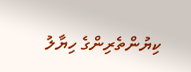ކިޔުންތެރިންގެ ހިޔާލު